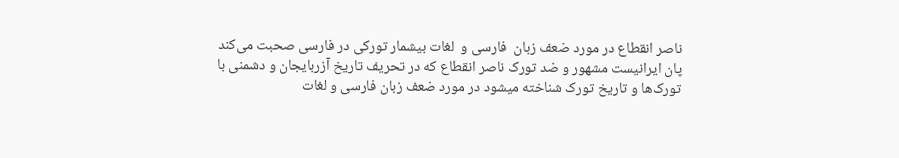ناصر انقطاع در مورد ضعف زبان  فارسی و  لغات بیشمار تورکی در فارسی صحبت می‌کند
پان ایرانیست مشهور و ضد تورک ناصر انقطاع که در تحریف تاریخ آزربایجان و دشمنی با تورک‌ها و تاریخ تورک شناخته میشود در مورد ضعف زبان فارسی و لغات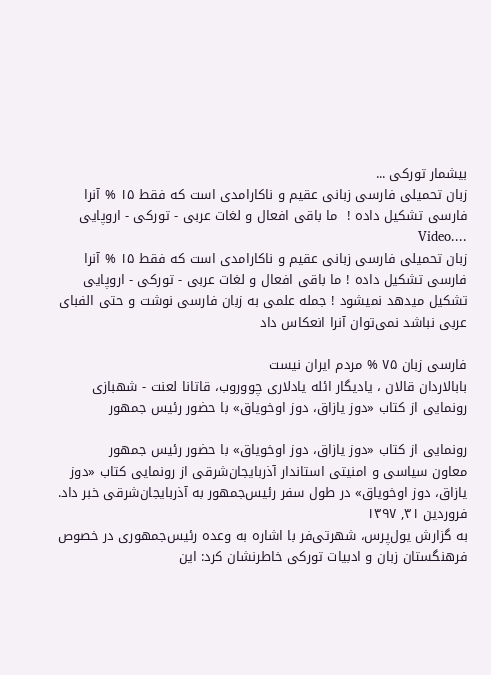بیشمار تورکی ...
زبان تحمیلی فارسی زبانی عقیم و ناکارامدی است که فقط ۱۵ % آنرا فارسی تشکیل داده !  ما باقی‌ افعال و لغات عربی‌ - تورکی - اروپایی ....Video
زبان تحمیلی فارسی زبانی عقیم و ناکارامدی است که فقط ۱۵ % آنرا فارسی تشکیل داده ! ما باقی‌ افعال و لغات عربی‌ - تورکی - اروپایی تشکیل میدهد نمیشود ! جمله علمی‌ به زبان فارسی نوشت و حتی الفبای عربی‌ نباشد نمی‌توان آنرا انعکاس داد

فارسی زبان ۷۵ % مردم ایران نیست
بابالاردان قالان ، یادیگار ائله یادلاری چووروب، قاتانا لعنت - شهبازی
رونمایی از کتاب «دوز یازاق، دوز اوخویاق» با حضور رئیس جمهور

رونمایی از کتاب «دوز یازاق، دوز اوخویاق» با حضور رئیس جمهور
معاون سیاسی و امنیتی استاندار آذربایجان‌شرقی از رونمایی کتاب «دوز یازاق، دوز اوخویاق» در طول سفر رئیس‌جمهور به آذربایجان‌شرقی خبر داد.
فروردین ۳۱, ۱۳۹۷
به گزارش یول‌پرس، شهرتی‌فر با اشاره به وعده رئیس‌جمهوری در خصوص فرهنگستان زبان و ادبیات تورکی خاطرنشان کرد: این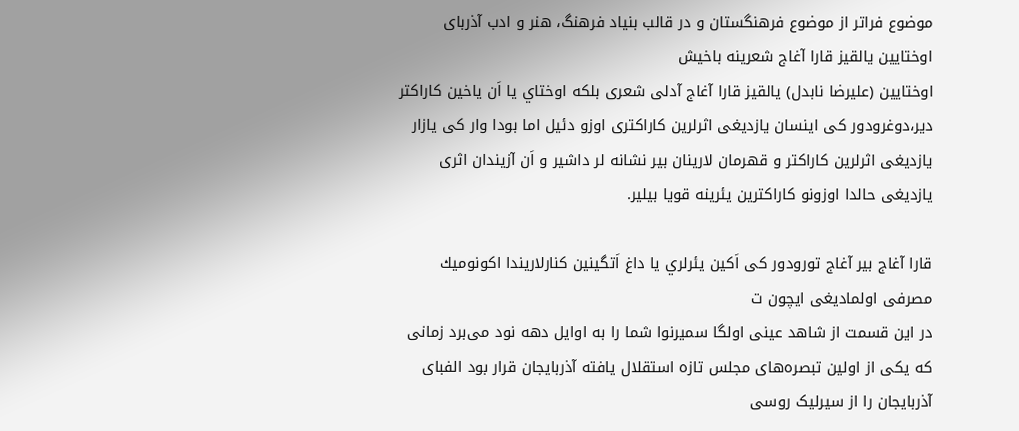موضوع فراتر از موضوع فرهنگستان و در قالب بنیاد فرهنگ، هنر و ادب آذربای
اوختايين يالقيز قارا آغاج شعرينه باخيش
اوختايين (عليرضا نابدل) يالقيز قارا آغاج آدلى شعرى بلكه اوختاي يا اَن ياخين كاراكتر دير،دوغرودور كى اينسان يازديغى اثرلرين كاراكترى اوزو دئيل اما بودا وار كى يازار يازديغى اثرلرين كاراكتر و قهرمان لارينان بير نشانه لر داشير و اَن آزيندان اثرى يازديغى حالدا اوزونو كاراكترين يئرينه قويا بيلير.

قارا آغاج بير آغاج تورودور كى اَكين يئرلري يا داغ اَتگينين كنارلاريندا اكونوميك مصرفى اولماديغى ايچون ت
در این قسمت از شاهد عینی اولگا سمیرنوا شما را به اوایل دهه نود می‌برد زمانی که یکی از اولین تبصره‌های مجلس تازه استقلال یافته آذربایجان قرار بود الفبای آذربایجان را از سیرلیک روسی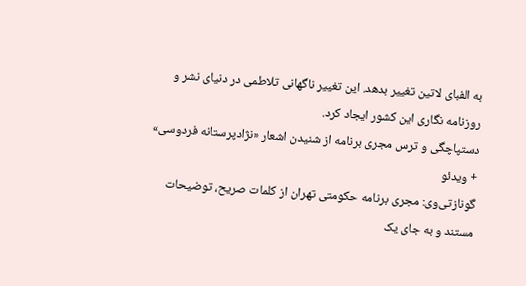به الفبای لاتین تغییر بدهد. این تغییر ناگهانی تلاطمی در دنیای نشر و روزنامه نگاری این کشور ایجاد کرد.
دستپاچگی و ترس مجری برنامه از شنیدن اشعار «نژادپرستانه فردوسی» + ویدئو
گونازتی‌وی: مجری برنامه حکومتی تهران از کلمات صریح، توضیحات مستند و به جای یک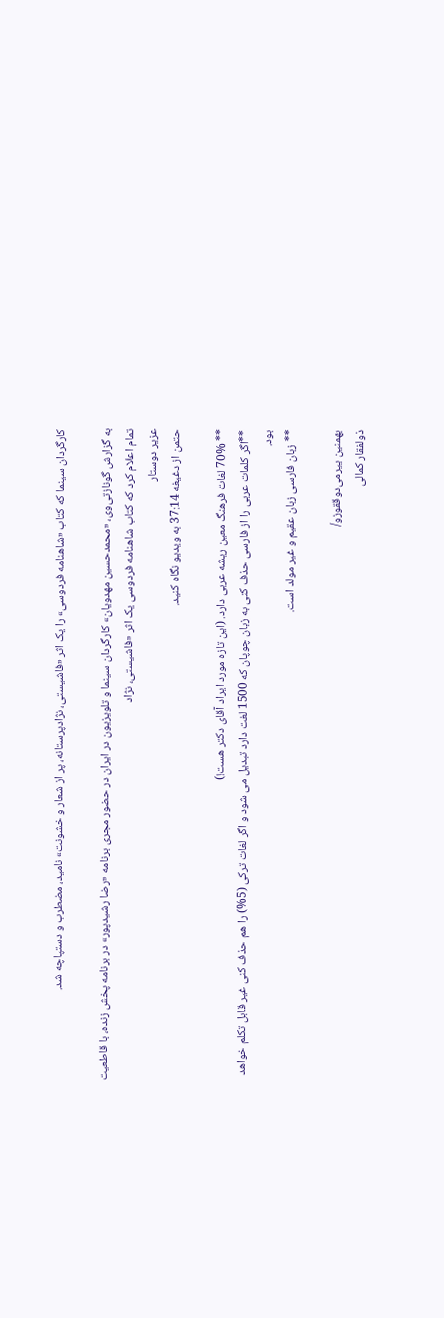کارگردان سینما که کتاب «شاهنامه فردوسی» را یک اثر «فاشیستی، نژادپرستانه، پر از شعار و خشونت» نامید، مضطرب و دستپاچه شد.

به گزارش گونازتی‌وی، «محمدحسین مهدویان» کارگردان سینما و تلویزیون در ایران در حضور مجری برنامه «رضا رشیدپور» در برنامه پخش زنده، با قاطعیت تمام اعلام کرد که کتاب شاهنامه فردوسی یک اثر «فاشیستی، نژاد
عزیر دوستار
حتمن از دغیغه 37:14 به ویدیو نگاه کنید.

** 70% لغات فرهنگ معین ریشه عربی دارد. (این تازه مورد ایراد آقای دکتر هست!)
**اگر کلمات عربی را از فارسی حذف کنی به زبان چوپان که 1500 لغت دارد تبدیل می شود و اگر لغات ترکی (5%) را هم حذف کنی غیر قابل تکلم خواهد بود.
** زبان فارسی زبان عقیم و غیر مولد است.

بهمنین ییرمی‌دوققوزو/
ذولفقار کمالی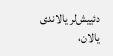دئییش‌لر یالاندی یالان،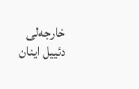خارجه‌لی دئییل اینان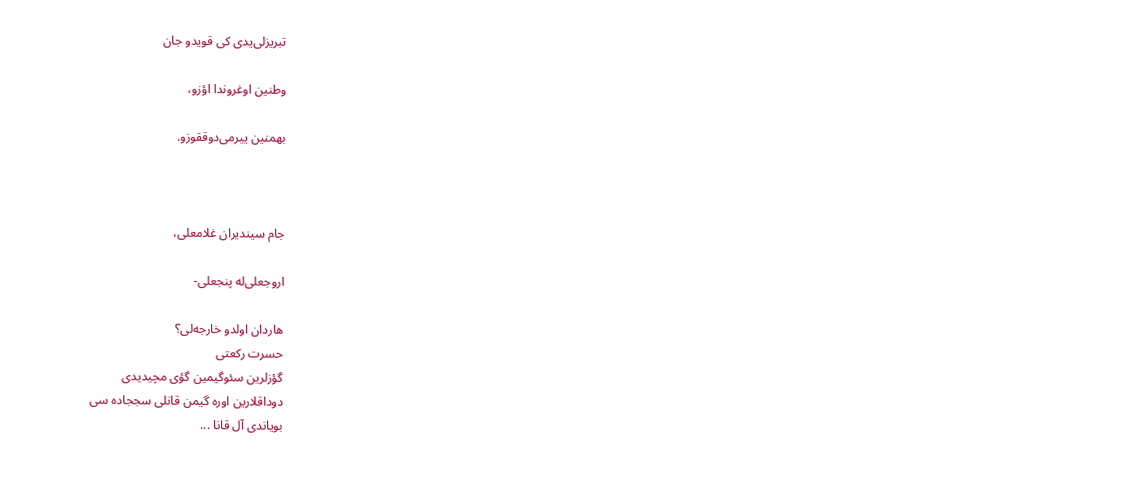تبریزلی‌یدی کی قویدو جان

وطنین اوغروندا اؤزو،

بهمنین ییرمی‌دوققوزو.



جام سیندیران غلامعلی،

اروجعلی‌له پنجعلی-

هاردان اولدو خارجه‌لی؟
حسرت رکعتی
گؤزلرین سئوگیمین گؤی مچیدیدی
دوداقلارین اوره گیمن قانلی سججاده سی
بویاندی آل قانا ...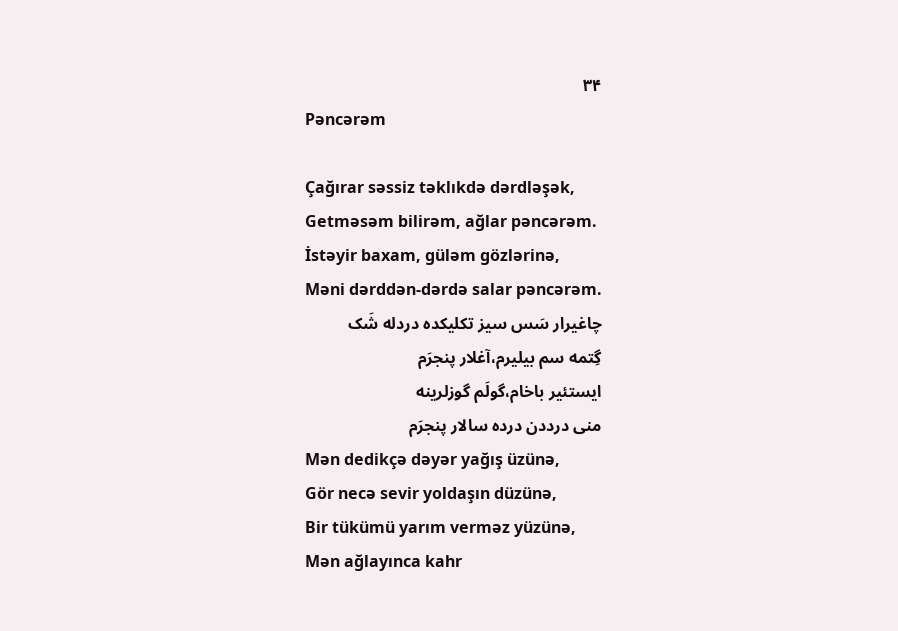۳۴
Pəncərəm

Çağırar səssiz təklıkdə dərdləşək,
Getməsəm bilirəm, ağlar pəncərəm.
İstəyir baxam, güləm gözlərinə,
Məni dərddən-dərdə salar pəncərəm.
چاغیرار سَس سیز تکلیکده دردله شَک
گِتمه سم بیلیرم،آغلار پنجرَم
ایستئیر باخام،گولَم گوزلرینه
منی درددن درده سالار پنجرَم
Mən dedikçə dəyər yağış üzünə,
Gör necə sevir yoldaşın düzünə,
Bir tükümü yarım verməz yüzünə,
Mən ağlayınca kahr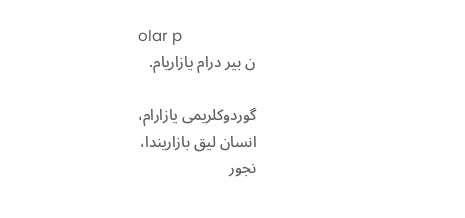olar p
ن بير درام يازاريام.

گوردوكلريمى يازارام،
انسان ليق بازاريندا،
نجور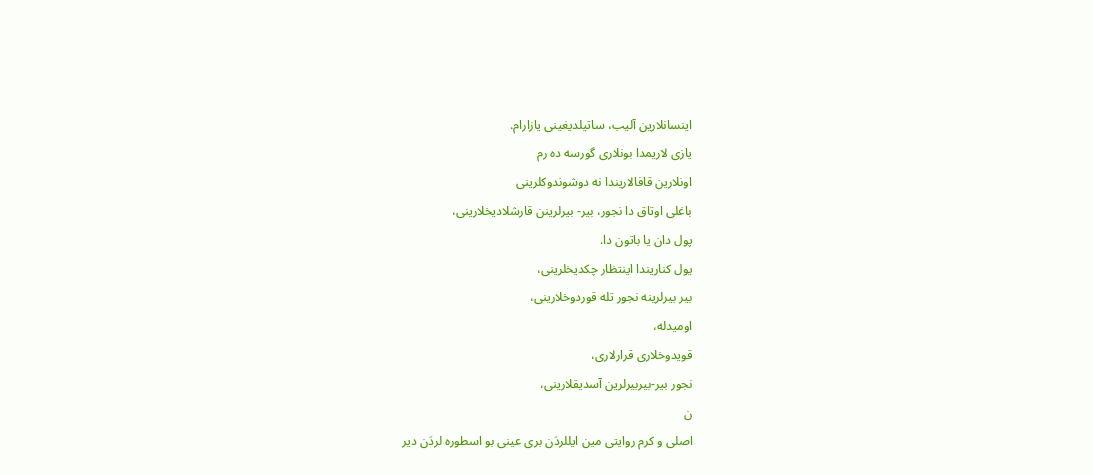اينسانلارين آليب، ساتيلديغينى يازارام.
يازى لاريمدا بونلارى گورسه ده رم
اونلارين قافالاريندا نه دوشوندوكلرينى
باغلى اوتاق دا نجور، بير- بيرلرينن قارشلاديخلارينى،
پول دان يا باتون دا.
يول كناريندا اينتظار چكديخلرينى،
بير بيرلرينه نجور تله قوردوخلارينى،
اوميدله،
قويدوخلارى قرارلارى،
نجور بير-بيربيرلرين آسديقلارينى،
ن
اصلى و كرم روايتى مين ايللردَن برى عينى بو اسطوره لردَن دير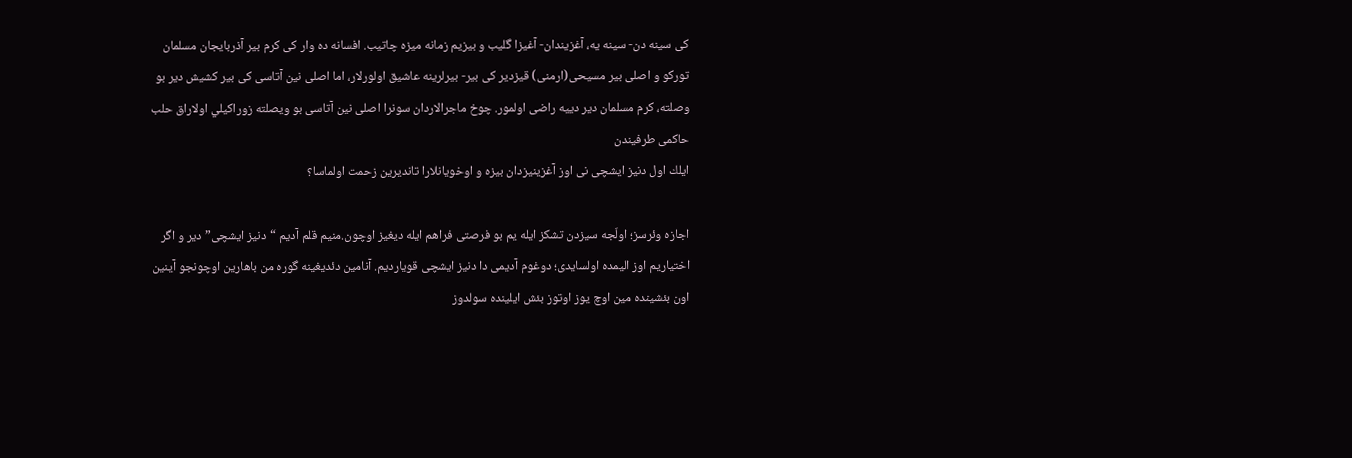كى سينه دن- سينه يه، آغزيندان- آغيزا گليب و بيزيم زمانه ميزه چاتيب. افسانه ده وار كى كرم بير آذربايجان مسلمان توركو و اصلى بير مسيحى(ارمنى) قيزدير كى بير- بيرلرينه عاشيق اولورلار، اما اصلى نين آتاسى كى بير كشيش دير بو وصلته، كرم مسلمان دير دييه راضى اولمور. چوخ ماجرالاردان سونرا اصلى نين آتاسى بو ويصلته زوراكيلي اولاراق حلب حاكمى طرفيندن
ايلك اول دنيز ايشچى نى اوز آغزينيزدان بيزه و اوخويانلارا تانديرين زحمت اولماسا؟

اجازه وئرسز؛ اولّجه سیزدن تشکز ایله یم بو فرصتی فراهم ایله دیغیز اوچون.منیم قلم آدیم “دنیز ایشچی” دیر و اگر اختیاریم اوز الیمده اولسایدی؛ دوغوم آدیمی دا دنیز ایشچی قویاردیم. آنامین دئدیغینه گوره من باهارین اوچونجو آینین اون بئشینده مین اوچ یوز اوتوز بئش ایلینده سولدوز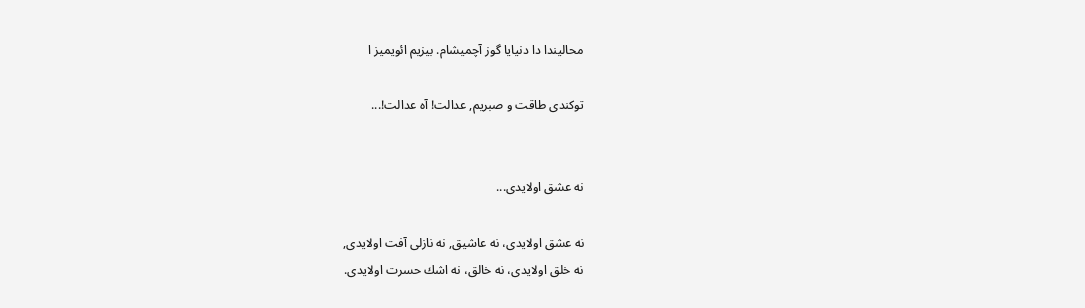محاليندا دا دنیایا گوز آچميشام. بیزیم ائویمیز ا

توکندی طاقت و صبریم, عدالت! آه عدالت!...


نه عشق اولایدی...

نه عشق اولایدی، نه عاشیق, نه نازلی آفت اولایدی,
نه خلق اولایدی، نه خالق، نه اشك حسرت اولایدی.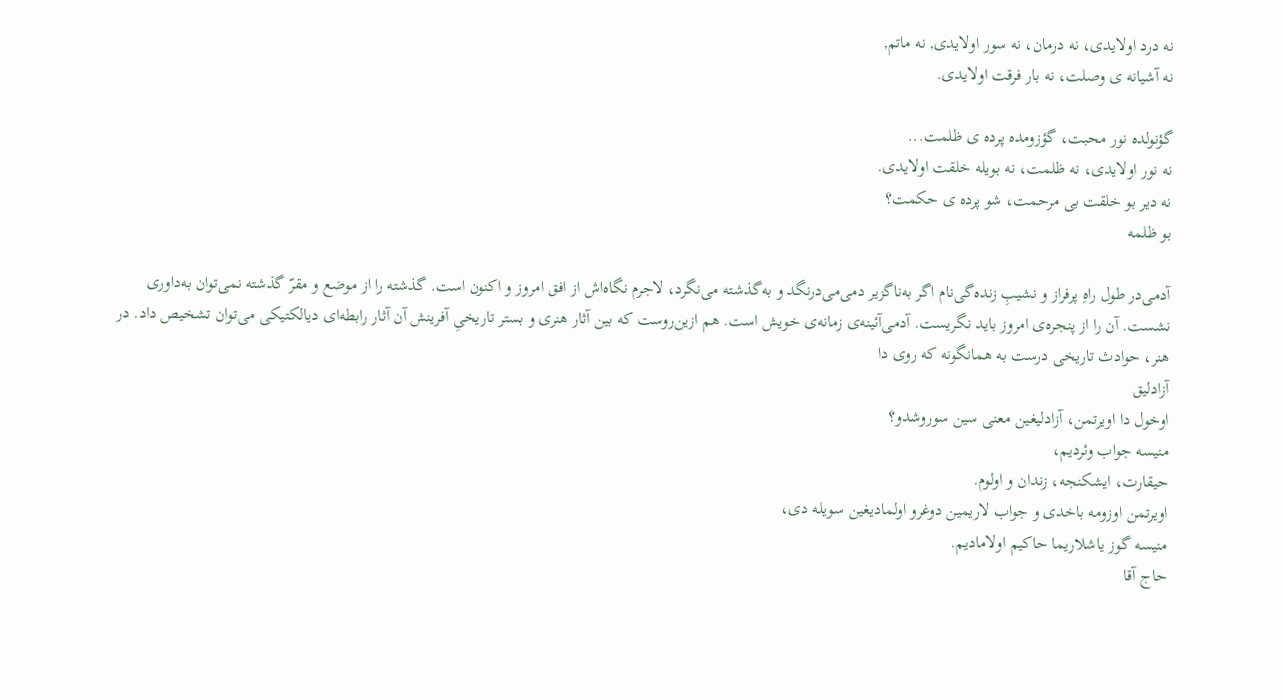نه درد اولایدی، نه درمان، نه سور اولایدی, نه ماتم,
نه آشیانه ی وصلت، نه بار فرقت اولایدی.

گؤنولده نور محبت، گؤزومده پرده ی ظلمت...
نه نور اولایدی، نه ظلمت، نه بویله خلقت اولایدی.
نه دیر بو خلقت بی مرحمت، شو پرده ی حكمت؟
بو ظلمه

آدمی‌در طول راهِ پرفراز و نشیبِ زنده‌گی‌نام اگر به‌ناگزیر دمی‌می‌درنگد و به‌گذشته می‌نگرد، لاجرم نگاه‌اش از افق امروز و اکنون است. گذشته را از موضع و مقرّ گذشته نمی‌توان به‌داوری نشست. آن را از پنجره‌ی امروز باید نگریست. آدمی‌آئینه‌ی زمانه‌ی خویش است. هم ازین‌روست که بین آثار هنری و بستر تاریخیِ آفرینش آن آثار رابطه‌ای دیالکتیکی می‌توان تشخیص داد. در هنر، حوادث تاریخی درست به همانگونه که روی دا
آزادليق
اوخول دا اويرتمن، آزادليغين معنى سين سوروشدو؟
منيسه جواب وئرديم،
حيقارت، ايشكنجه، زندان و اولوم.
اويرتمن اوزومه باخدى و جواب لاريمين دوغرو اولماديغين سويله دى،
منيسه گوز ياشلاريما حاكيم اولاماديم.
حاج آقا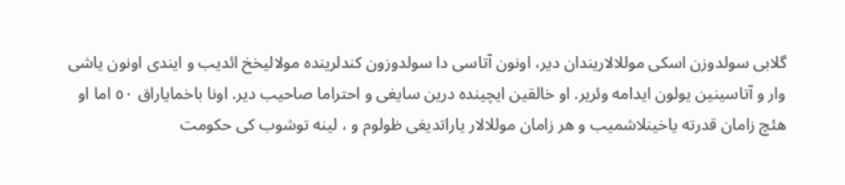گلابى سولدوزن اسكى موللالاريندان دير، اونون آتاسى دا سولدوزون كندلرينده مولاليخخ ائديب و ايندى اونون ياشى وار و آتاسينين يولون ايدامه وئرير. او خالقين ايچينده درين سايغى و احتراما صاحيب دير. اونا باخماياراق ٥٠ اما او هئچ زامان قدرته ياخينلاشميب و هر زامان موللالار ياراتديغى ظولوم و ، لينه توشوب كى حكومت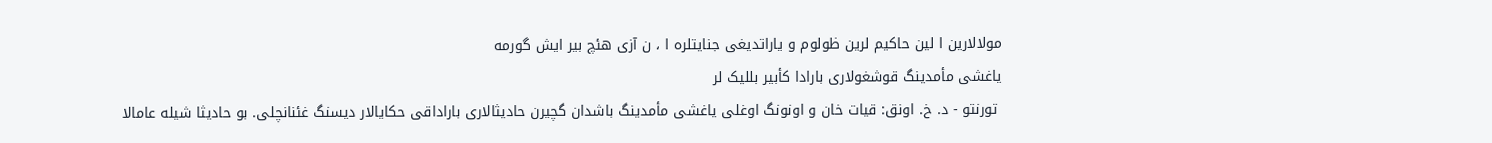مولالارين ا لين حاكيم لرين ظولوم و ياراتديغى جنايتلره ا ، ن آزى هئچ بير ايش گورمه
یاغشی مأمدینگ قوشغولاری بارادا کأبیر بللیک لر
 تورنتو - د. خ. اونق: قیات خان و اونونگ اوغلی یاغشی مأمدینگ باشدان گچیرن حادیثالاری باراداقی حکایالار دیسنگ غئنانچلی. بو حادیثا شیله عامالا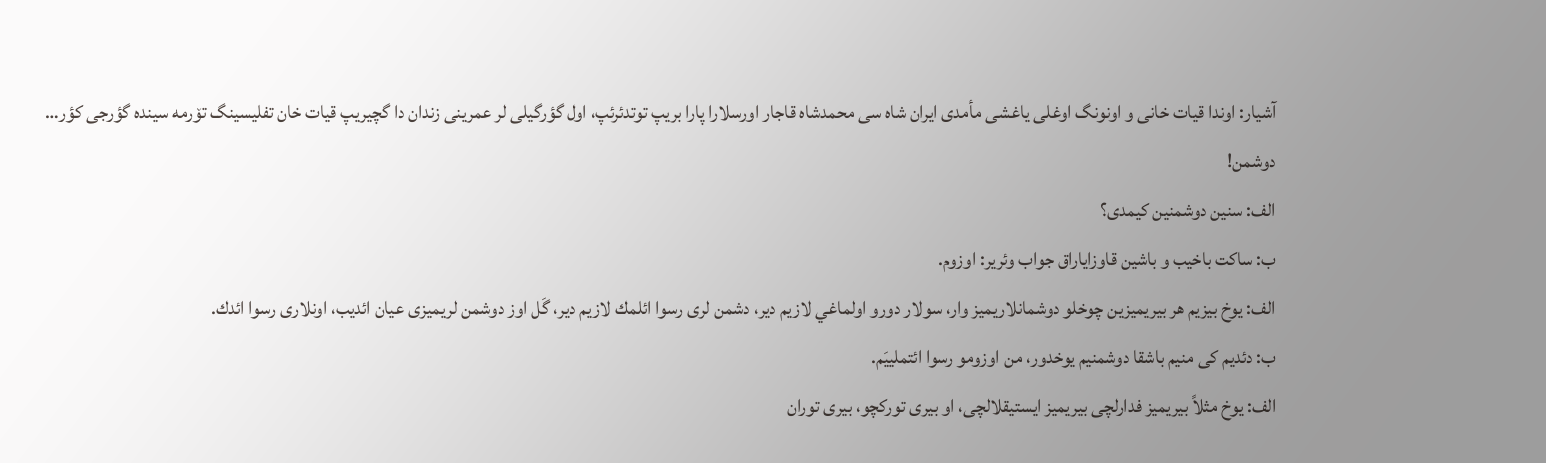آشیار: اوندا قیات خانی و اونونگ اوغلی یاغشی مأمدی ایران شاه سی محمدشاه قاجار اورسلارا پارا بریپ توتدئرئپ، اول گؤرگیلی لر عمرینی زندان دا گچیریپ قیات خان تفلیسینگ تۆرمه سینده گؤرجی کؤر…
دوشمن!
الف: سنين دوشمنين كيمدى؟
ب: ساكت باخيب و باشين قاوزاياراق جواب وئرير: اوزوم.
الف: يوخ بيزيم هر بيريميزين چوخلو دوشمانلاريميز وار، سولار دورو اولماغي لازيم دير، دشمن لرى رسوا ائلمك لازيم دير، گَل اوز دوشمن لريميزى عيان ائديب، اونلارى رسوا ائدك.
ب: دئديم كى منيم باشقا دوشمنيم يوخدور، من اوزومو رسوا ائتملييَم.
الف: يوخ مثلاً بيريميز فدارلچى بيريميز ايستيقلالچى، او بيرى توركچو، بيرى توران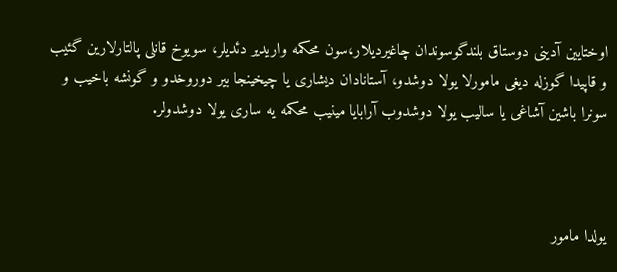اوختايين آدينى دوستاق بلندگوسوندان چاغيرديلار،سون محكمه واريدير دئديلر، سويوخ قانلى پالتارلارين گئيب و قاپيدا گوزله ديغى مامورلا يولا دوشدو، آستانادان ديشارى يا چيخينجا بير دوروخدو و گونشه باخيب و سونرا باشين آشاغى يا ساليب يولا دوشدوب آرابايا مينيب محكمه يه سارى يولا دوشدولر.



يولدا مامور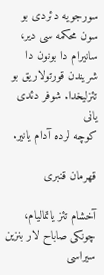سورجويه دئردى بو سون محكمه سى دير، سانيرام دا بونون دا شريندن قورتولاريق بو تئزليخدا. شوفر دئدى يانى
كوچه لرده آدام يانير.

قهرمان قنبرى

آخشام تئز ياتماليام، چونكى صاباح لار بنزين سيراسى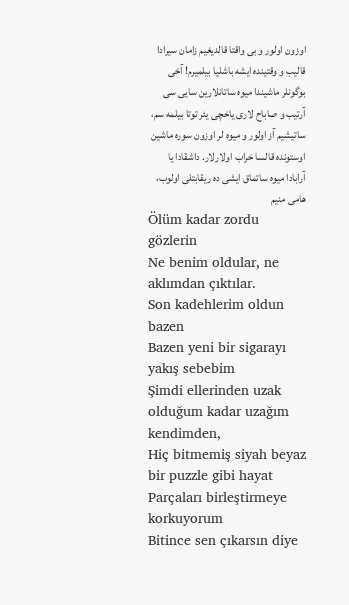اوزون اولور و بى واقتا قالديغيم زامان سيرادا قاليب و وقتينده ايشه باشليا بيلميرم! آخى بوگونلر ماشيندا ميوه ساتانلارين سايى سى آرتيب و صاباح لارى ياخچى يئر توتا بيلمه سم، ساتيشيم آز اولور و ميوه لر اوزون سوره ماشين اوستونده قالسا خراب اولارلار. داشقادا يا آرابادا ميوه ساتماق ايشى ده ريقابتلى اولوب، هامى منيم
Ölüm kadar zordu gözlerin
Ne benim oldular, ne aklımdan çıktılar.
Son kadehlerim oldun bazen
Bazen yeni bir sigarayı yakış sebebim
Şimdi ellerinden uzak olduğum kadar uzağım kendimden,
Hiç bitmemiş siyah beyaz bir puzzle gibi hayat
Parçaları birleştirmeye korkuyorum
Bitince sen çıkarsın diye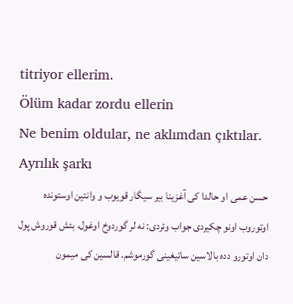titriyor ellerim.
Ölüm kadar zordu ellerin
Ne benim oldular, ne aklımdan çıktılar.
Ayrılık şarkı
حسن عمى او حالدا كى آغزينا بير سيگار قويوب و وانتين اوستونده اوتوروب اونو چكيردى جواب وئردى: نه لر گوردوخ اوغول، بئش قوروش پول دان اوتورو دده بالاسين ساتيغينى گورموشم. قالسين كى ميمون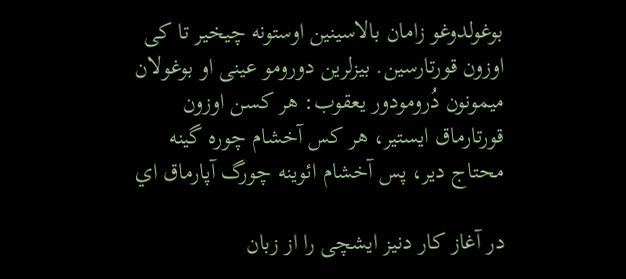بوغولدوغو زامان بالاسينين اوستونه چيخير تا كى اوزون قورتارسين. بيزلرين دورومو عينى او بوغولان ميمونون دُرومودور يعقوب: هر كسن اوزون قورتارماق ايستير، هر كس آخشام چوره گينه محتاج دير، پس آخشام ائوينه چورگ آپارماق اي

در آغاز کار دنیز ایشچی را از زبان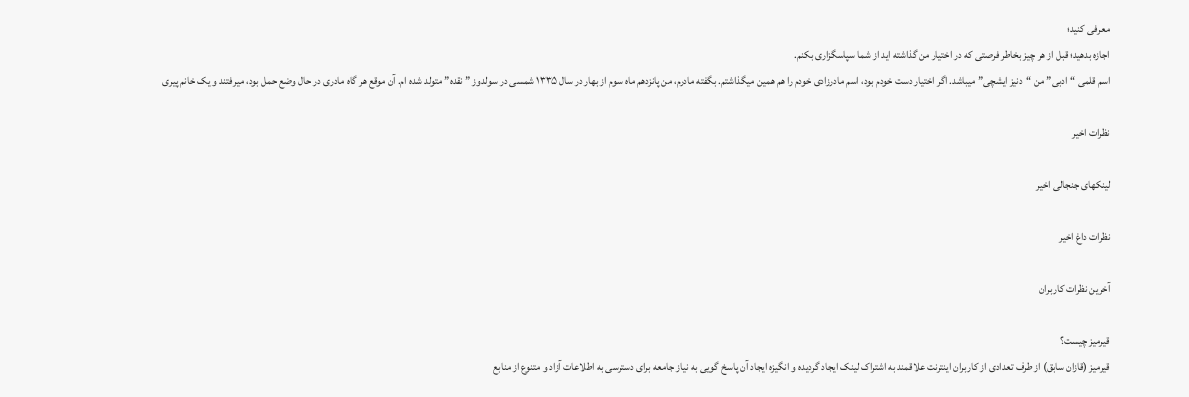معرفی کنید؛
اجازه بدهید؛ قبل از هر چیز بخاطر فرصتی که در اختیار من گذاشته اید از شما سپاسگزاری بکنم.
اسم قلمی “ادبی” من “دنیز ایشچی” میباشد. اگر اختیار دست خودم بود، اسم مادرزادی خودم را هم همین میگذاشتم. بگفته مادرم، من پانزدهم ماه سوم از بهار در سال ۱۳۳۵ شمسی در سولدوز ” نقده” متولد شده ام. آن موقع هر گاه مادری در حال وضع حمل بود، میرفتند و یک خانم پیری

نظرات اخیر

لینکهای جنجالی اخیر

نظرات داغ اخیر

آخرین نظرات کاربران

قیرمیز چیست؟
قیرمیز (قازان سابق) از طرف تعدادی از کاربران اینترنت علاقمند به اشتراک لینک ايجاد گرديده و انگيزه ايجاد آن پاسخ گويى به نياز جامعه براى دسترسى به اطلاعات آزاد و متنوع از منابع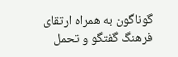گوناگون به همراه ارتقاى فرهنگ گفتگو و تحمل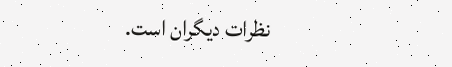نظرات ديگران است.